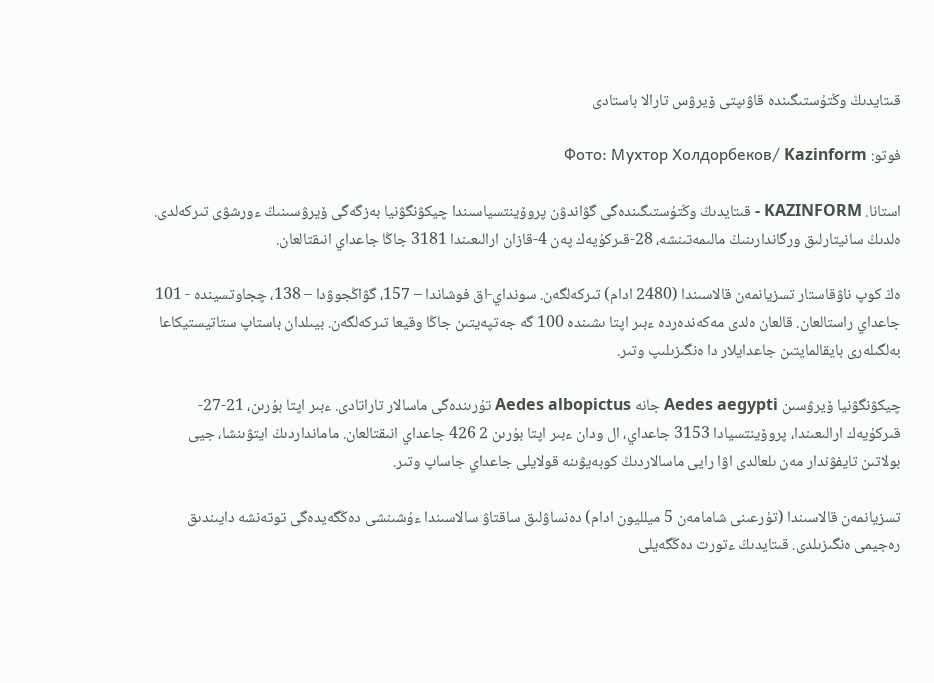قىتايدىڭ وڭتۇستىگىندە قاۋىپتى ۆيرۋس تارالا باستادى

فوتو: Фото: Мухтор Холдорбеков/ Kazinform

استانا. KAZINFORM - قىتايدىڭ وڭتۇستىگىندەگى گۋاندۋن پروۆينتسياسىندا چيكۋنگۋنيا بەزگەگى ۆيرۋسىنىڭ ءورشۋى تىركەلدى. ەلدىڭ سانيتارلىق ورگاندارىنىڭ مالىمەتىنشە، 28-قىركۇيەك پەن 4-قازان ارالىعىندا 3181 جاڭا جاعداي انىقتالعان.

ەڭ كوپ ناۋقاستار تسزيانمەن قالاسىندا (2480 ادام) تىركەلگەن. سونداي-اق فوشاندا – 157، گۋاڭجوۋدا – 138، چجاوتسيندە - 101 جاعداي راستالعان. قالعان ەلدى مەكەندەردە ءبىر اپتا ىشىندە 100 گە جەتپەيتىن جاڭا وقيعا تىركەلگەن. بيىلدان باستاپ ستاتيستيكاعا بەلگىلەرى بايقالمايتىن جاعدايلار دا ەنگىزىلىپ وتىر.

چيكۋنگۋنيا ۆيرۋسىن Aedes aegypti جانە Aedes albopictus تۇرىندەگى ماسالار تاراتادى. ءبىر اپتا بۇرىن، 21-27-قىركۇيەك ارالىعىندا، پروۆينتسيادا 3153 جاعداي، ال ودان ءبىر اپتا بۇرىن 2 426 جاعداي انىقتالعان. مامانداردىڭ ايتۋىنشا، جيى بولاتىن تايفۋندار مەن ىلعالدى اۋا رايى ماسالاردىڭ كوبەيۋىنە قولايلى جاعداي جاساپ وتىر.

تسزيانمەن قالاسىندا (تۇرعىنى شامامەن 5 ميلليون ادام) دەنساۋلىق ساقتاۋ سالاسىندا ءۇشىنشى دەڭگەيدەگى توتەنشە دايىندىق رەجيمى ەنگىزىلدى. قىتايدىڭ ءتورت دەڭگەيلى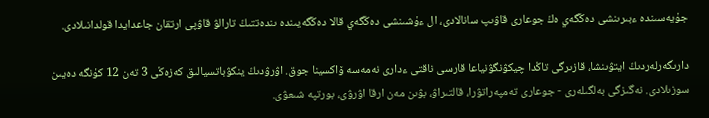جۇيەسىندە ءبىرىنشى دەڭگەي ەڭ جوعارى قاۋىپ سانالادى، ال ءۇشىنشى دەڭگەي قالا دەڭگەيىندە ىندەتتىڭ تارالۋ قاۋپى ارتقان جاعدايدا قولدانىلادى.

دارىگەرلەردىڭ ايتۋىنشا، قازىرگى تاڭدا چيكۋنگۋنياعا قارسى ناقتى ءدارى نەمەسە ۆاكسينا جوق. اۋرۋدىڭ ينكۋباتسيالىق كەزەڭى 3 تەن 12 كۇنگە دەيىن سوزىلادى. نەگىزگى بەلگىلەرى - جوعارى تەمپەراتۋرا، قالتىراۋ، بۋىن مەن ارقا اۋرۋى، بورتپە شىعۋى.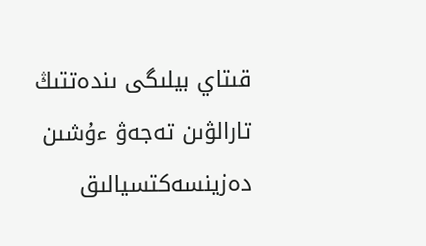قىتاي بيلىگى ىندەتتىڭ تارالۋىن تەجەۋ ءۇشىن دەزينسەكتسيالىق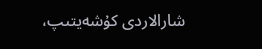شارالاردى كۇشەيتىپ،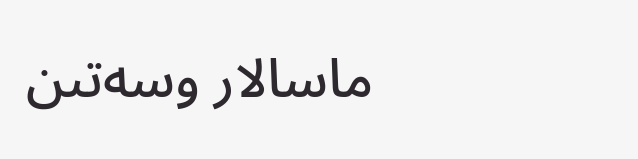ماسالار وسەتىن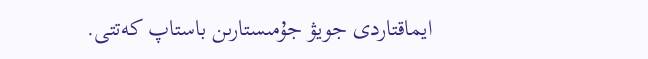ايماقتاردى جويۋ جۇمىستارىن باستاپ كەتتى.